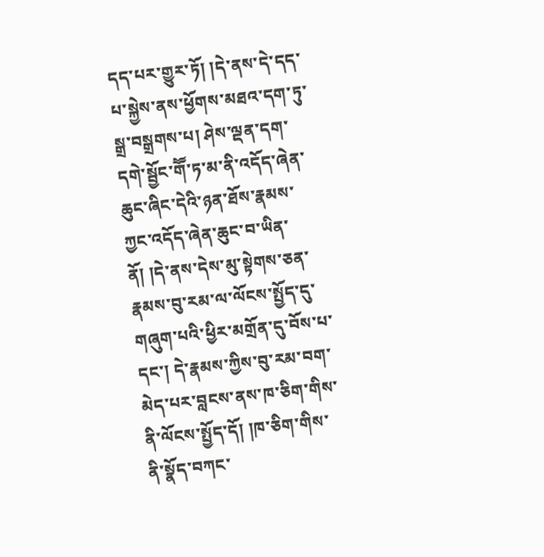དད་པར་གྱུར་ཏོ། །དེ་ནས་དེ་དད་པ་སྐྱེས་ནས་ཕྱོགས་མཐའ་དག་ཏུ་སྒྲ་བསྒྲགས་པ། ཤེས་ལྡན་དག་དགེ་སྦྱོང་གཽ་ཏ་མ་ནི་འདོད་ཞེན་ཆུང་ཞིང་དེའི་ཉན་ཐོས་རྣམས་ཀྱང་འདོད་ཞེན་ཆུང་བ་ཡིན་ནོ། །དེ་ནས་དེས་མུ་སྟེགས་ཅན་རྣམས་བུ་རམ་ལ་ལོངས་སྤྱོད་དུ་གཞུག་པའི་ཕྱིར་མགྲོན་དུ་བོས་པ་དང་། དེ་རྣམས་ཀྱིས་བུ་རམ་བག་མེད་པར་བླངས་ནས་ཁ་ཅིག་གིས་ནི་ལོངས་སྤྱོད་དོ། །ཁ་ཅིག་གིས་ནི་སྣོད་བཀང་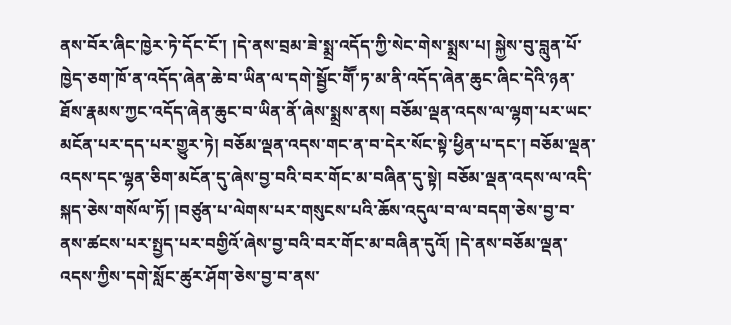ནས་བོར་ཞིང་ཁྱེར་ཏེ་དོང་ངོ་། །དེ་ནས་བྲམ་ཟེ་སྨྲ་འདོད་ཀྱི་སེང་གེས་སྨྲས་པ། སྐྱེས་བུ་བླུན་པོ་ཁྱེད་ཅག་ཁོ་ན་འདོད་ཞེན་ཆེ་བ་ཡིན་ལ་དགེ་སྦྱོང་གཽ་ཏ་མ་ནི་འདོད་ཞེན་ཆུང་ཞིང་དེའི་ཉན་ཐོས་རྣམས་ཀྱང་འདོད་ཞེན་ཆུང་བ་ཡིན་ནོ་ཞེས་སྨྲས་ནས། བཅོམ་ལྡན་འདས་ལ་ལྷག་པར་ཡང་མངོན་པར་དད་པར་གྱུར་ཏེ། བཅོམ་ལྡན་འདས་གང་ན་བ་དེར་སོང་སྟེ་ཕྱིན་པ་དང་། བཅོམ་ལྡན་འདས་དང་ལྷན་ཅིག་མངོན་དུ་ཞེས་བྱ་བའི་བར་གོང་མ་བཞིན་དུ་སྟེ། བཅོམ་ལྡན་འདས་ལ་འདི་སྐད་ཅེས་གསོལ་ཏོ། །བཙུན་པ་ལེགས་པར་གསུངས་པའི་ཆོས་འདུལ་བ་ལ་བདག་ཅེས་བྱ་བ་ནས་ཚངས་པར་སྤྱད་པར་བགྱིའོ་ཞེས་བྱ་བའི་བར་གོང་མ་བཞིན་དུའོ། །དེ་ནས་བཅོམ་ལྡན་འདས་ཀྱིས་དགེ་སློང་ཚུར་ཤོག་ཅེས་བྱ་བ་ནས་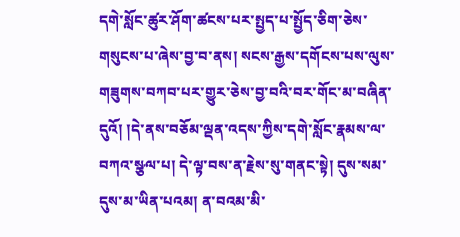དགེ་སློང་ཚུར་ཤོག་ཚངས་པར་སྤྱད་པ་སྤྱོད་ཅིག་ཅེས་གསུངས་པ་ཞེས་བྱ་བ་ནས། སངས་རྒྱས་དགོངས་པས་ལུས་གཟུགས་བཀབ་པར་གྱུར་ཅེས་བྱ་བའི་བར་གོང་མ་བཞིན་དུའོ། །དེ་ནས་བཅོམ་ལྡན་འདས་ཀྱིས་དགེ་སློང་རྣམས་ལ་བཀའ་སྩལ་པ། དེ་ལྟ་བས་ན་རྗེས་སུ་གནང་སྟེ། དུས་སམ་དུས་མ་ཡིན་པའམ། ན་བའམ་མི་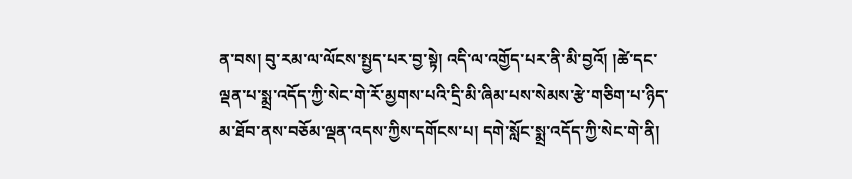ན་བས། བུ་རམ་ལ་ལོངས་སྤྱད་པར་བྱ་སྟེ། འདི་ལ་འགྱོད་པར་ནི་མི་བྱའོ། །ཚེ་དང་ལྡན་པ་སྨྲ་འདོད་ཀྱི་སེང་གེ་རོ་མྱགས་པའི་དྲི་མི་ཞིམ་པས་སེམས་རྩེ་གཅིག་པ་ཉིད་མ་ཐོབ་ནས་བཅོམ་ལྡན་འདས་ཀྱིས་དགོངས་པ། དགེ་སློང་སྨྲ་འདོད་ཀྱི་སེང་གེ་ནི།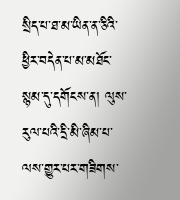སྲིད་པ་ཐ་མ་ཡིན་ན་ཅིའི་ཕྱིར་བདེན་པ་མ་མཐོང་སྙམ་དུ་དགོངས་ན། ལུས་རུལ་པའི་དྲི་མི་ཞིམ་པ་ལས་གྱུར་པར་གཟིགས་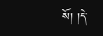སོ། །དེ་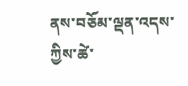ནས་བཅོམ་ལྡན་འདས་ཀྱིས་ཚེ་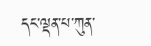དང་ལྡན་པ་ཀུན་